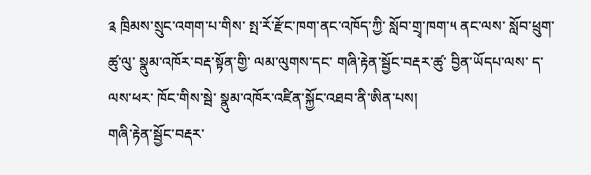༉ ཁྲིམས་སྲུང་འགག་པ་གིས་ སྤ་རོ་རྫོང་ཁག་ནང་འཁོད་ཀྱི་ སློབ་གྲྭ་ཁག་༥ ནང་ལས་ སློབ་ཕྲུག་ཚུ་ལུ་ སྣུམ་འཁོར་བརྡ་སྟོན་གྱི་ ལམ་ལུགས་དང་ གཞི་རྟེན་སྦྱོང་བརྡར་ཚུ་ བྱིན་ཡོདཔ་ལས་ ད་ལས་ཕར་ ཁོང་གིས་སྦེ་ སྣུམ་འཁོར་འཛིན་སྐྱོང་འཐབ་ནི་ཨིན་པས།
གཞི་རྟེན་སྦྱོང་བརྡར་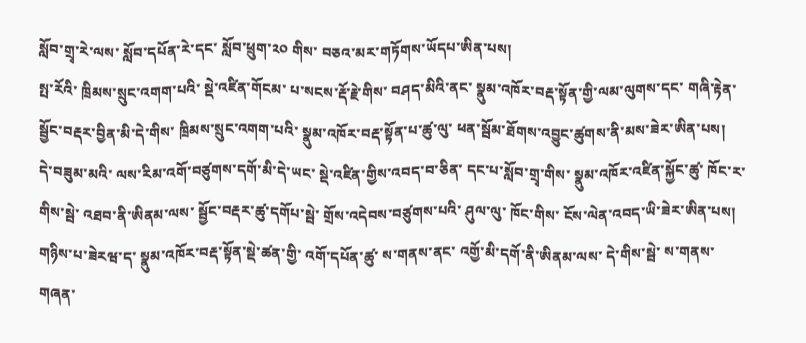སློབ་གྲྭ་རེ་ལས་ སློབ་དཔོན་རེ་དང་ སློབ་ཕྲུག་༢༠ གིས་ བཅའ་མར་གཏོགས་ཡོདཔ་ཨིན་པས།
སྤ་རོའི་ ཁྲིམས་སྲུང་འགག་པའི་ སྡེ་འཛིན་གོངམ་ པ་སངས་རྡོ་རྗེ་གིས་ བཤད་མིའི་ནང་ སྣུམ་འཁོར་བརྡ་སྟོན་གྱི་ལམ་ལུགས་དང་ གཞི་རྟེན་སྦྱོང་བརྡར་བྱིན་མི་དེ་གིས་ ཁྲིམས་སྲུང་འགག་པའི་ སྣུམ་འཁོར་བརྡ་སྟོན་པ་ཚུ་ལུ་ ཕན་སྦོམ་ཐོགས་འབྱུང་ཚུགས་ནི་མས་ཟེར་ཨིན་པས།
དེ་བཟུམ་མའི་ ལས་རིམ་འགོ་བཙུགས་དགོ་མི་དེ་ཡང་ སྡེ་འཛིན་གྱིས་འབད་བ་ཅིན་ དང་པ་སློབ་གྲྭ་གིས་ སྣུམ་འཁོར་འཛིན་སྐྱོང་ཚུ་ ཁོང་ར་གིས་སྦེ་ འཐབ་ནི་ཨིནམ་ལས་ སྦྱོང་བརྡར་ཚུ་དགོཔ་སྦེ་ གྲོས་འདེབས་བཙུགས་པའི་ ཤུལ་ལུ་ ཁོང་གིས་ ངོས་ལེན་འབད་ཡི་ཟེར་ཨིན་པས།
གཉིས་པ་ཟེརཝ་ད་ སྣུམ་འཁོར་བརྡ་སྟོན་སྡེ་ཚན་གྱི་ འགོ་དཔོན་ཚུ་ ས་གནས་ནང་ འགྱོ་མི་དགོ་ནི་ཨིནམ་ལས་ དེ་གིས་སྦེ་ ས་གནས་གཞན་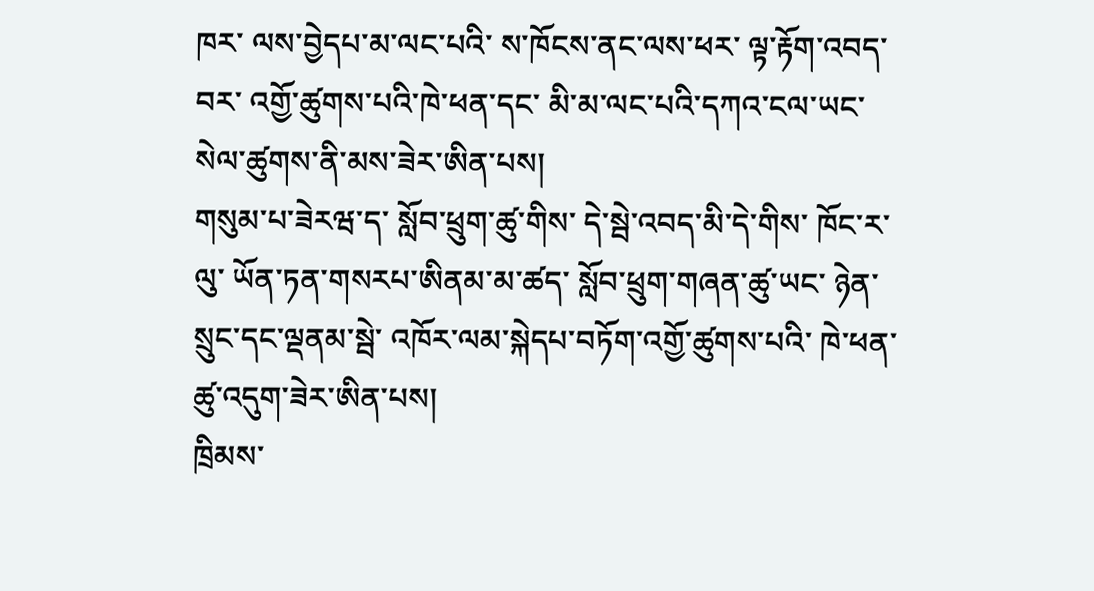ཁར་ ལས་བྱེདཔ་མ་ལང་པའི་ ས་ཁོངས་ནང་ལས་ཕར་ ལྟ་རྟོག་འབད་བར་ འགྱོ་ཚུགས་པའི་ཁེ་ཕན་དང་ མི་མ་ལང་པའི་དཀའ་ངལ་ཡང་ སེལ་ཚུགས་ནི་མས་ཟེར་ཨིན་པས།
གསུམ་པ་ཟེརཝ་ད་ སློབ་ཕྲུག་ཚུ་གིས་ དེ་སྦེ་འབད་མི་དེ་གིས་ ཁོང་ར་ལུ་ ཡོན་ཏན་གསརཔ་ཨིནམ་མ་ཚད་ སློབ་ཕྲུག་གཞན་ཚུ་ཡང་ ཉེན་སྲུང་དང་ལྡནམ་སྦེ་ འཁོར་ལམ་སྐེདཔ་བཏོག་འགྱོ་ཚུགས་པའི་ ཁེ་ཕན་ཚུ་འདུག་ཟེར་ཨིན་པས།
ཁྲིམས་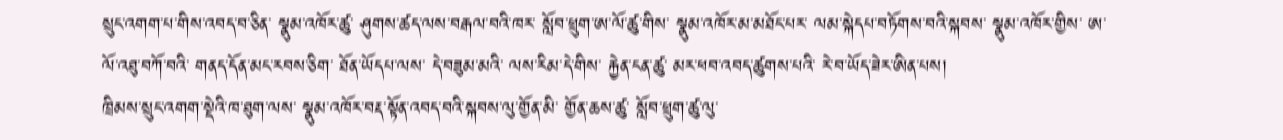སྲུང་འགག་པ་གིས་འབད་བ་ཅིན་ སྣུམ་འཁོར་ཚུ་ ཤུགས་ཚད་ལས་བརྒལ་བའི་ཁར་ སློབ་ཕྲུག་ཨ་ལོ་ཚུ་གིས་ སྣུམ་འཁོར་མ་མཐོང་པར་ ལམ་སྐེདཔ་བཏོགས་བའི་སྐབས་ སྣུམ་འཁོར་གྱིས་ ཨ་ལོ་འཐུ་བཀོ་བའི་ གནད་དོན་མང་རབས་ཅིག་ ཐོན་ཡོདཔ་ལས་ དེ་བཟུམ་མའི་ ལས་རིམ་དེ་གིས་ རྐྱེན་ངན་ཚུ་ མར་ཕབ་འབད་ཚུགས་པའི་ རེ་བ་ཡོད་ཟེར་ཨིན་པས།
ཁྲིམས་སྲུང་འགག་སྡེའི་ཁ་ཐུག་ལས་ སྣུམ་འཁོར་བརྡ་སྟོན་འབད་བའི་སྐབས་ལུ་གྱོན་མི་ གྱོན་ཆས་ཚུ་ སློབ་ཕྲུག་ཚུ་ལུ་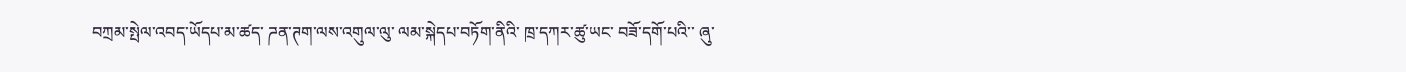བཀྲམ་སྤེལ་འབད་ཡོདཔ་མ་ཚད་ ཌན་ཊག་ལས་འགུལ་ལུ་ ལམ་སྐེདཔ་བཏོག་ནིའི་ ཁྲ་དཀར་ཚུ་ཡང་ བཟོ་དགོ་པའི་་ ཞུ་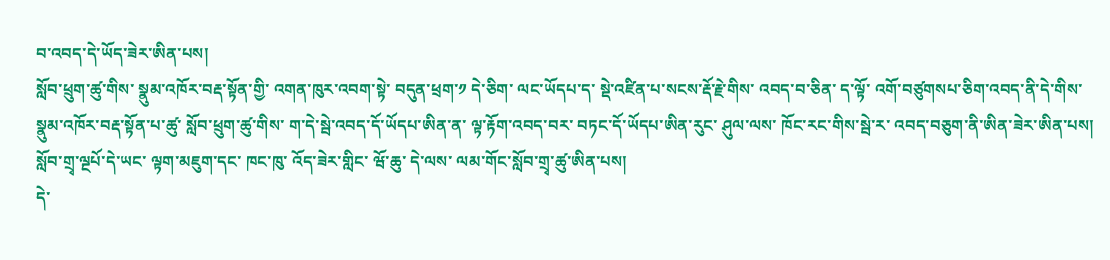བ་འབད་དེ་ཡོད་ཟེར་ཨིན་པས།
སློབ་ཕྲུག་ཚུ་གིས་ སྣུམ་འཁོར་བརྡ་སྟོན་གྱི་ འགན་ཁུར་འབག་སྟེ་ བདུན་ཕྲག་༡ དེ་ཅིག་ ལང་ཡོདཔ་ད་ སྡེ་འཛིན་པ་སངས་རྡོ་རྗེ་གིས་ འབད་བ་ཅིན་ ད་ལྟོ་ འགོ་བཙུགསཔ་ཅིག་འབད་ནི་དེ་གིས་ སྣུམ་འཁོར་བརྡ་སྟོན་པ་ཚུ་ སློབ་ཕྲུག་ཚུ་གིས་ ག་དེ་སྦེ་འབད་དོ་ཡོདཔ་ཨིན་ན་ ལྟ་རྟོག་འབད་བར་ བཏང་དོ་ཡོདཔ་ཨིན་རུང་ ཤུལ་ལས་ ཁོང་རང་གིས་སྦེ་ར་ འབད་བཅུག་ནི་ཨིན་ཟེར་ཨིན་པས།
སློབ་གྲྭ་ལྔཔོ་དེ་ཡང་ ལྟག་མཇུག་དང་ ཁང་ཁུ་ འོད་ཟེར་གླིང་ ཝོ་ཆུ་ དེ་ལས་ ལམ་གོང་སློབ་གྲྭ་ཚུ་ཨིན་པས།
དེ་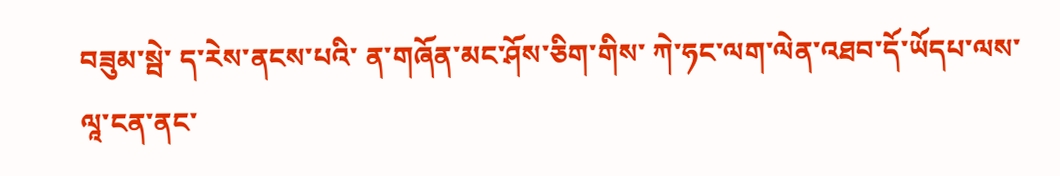བཟུམ་སྦེ་ ད་རེས་ནངས་པའི་ ན་གཞོན་མང་ཤོས་ཅིག་གིས་ ཀེ་ཧང་ལག་ལེན་འཐབ་དོ་ཡོདཔ་ལས་ ལཱ་ངན་ནང་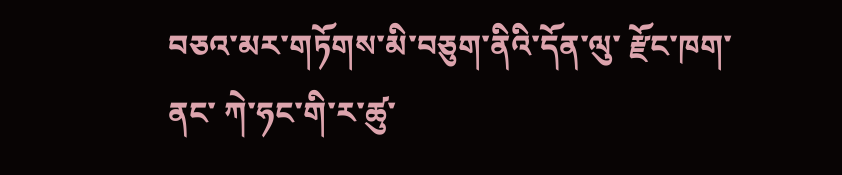བཅའ་མར་གཏོགས་མི་བཅུག་ནིའི་དོན་ལུ་ རྫོང་ཁག་ནང་ ཀེ་ཧང་གི་ར་ཚུ་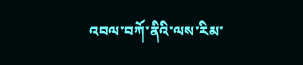འབལ་བཀོ་ནིའི་ལས་རིམ་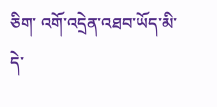ཅིག་ འགོ་འདྲེན་འཐབ་ཡོད་མི་དེ་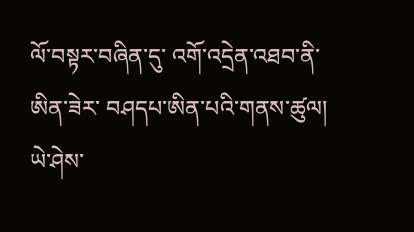ལོ་བསྟར་བཞིན་དུ་ འགོ་འདྲེན་འཐབ་ནི་ཨིན་ཟེར་ བཤདཔ་ཨིན་པའི་གནས་ཚུལ།
ཡེ་ཤེས་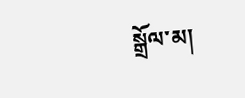སྒྲོལ་མ།